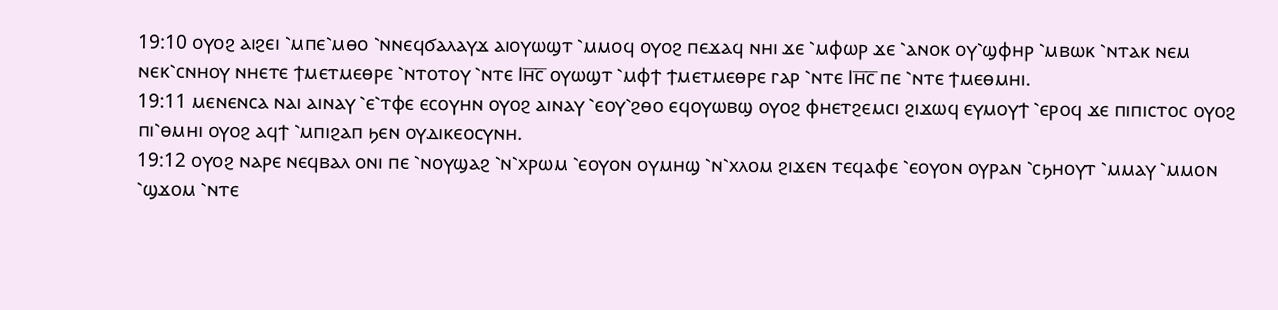19:10 ⲟⲩⲟϩ ⲁⲓϩⲉⲓ ⳿ⲙⲡⲉ⳿ⲙⲑⲟ ⳿ⲛⲛⲉϥϭⲁⲗⲁⲩϫ ⲁⲓⲟⲩⲱϣⲧ ⳿ⲙⲙⲟϥ ⲟⲩⲟϩ ⲡⲉϫⲁϥ ⲛⲏⲓ ϫⲉ ⳿ⲙⲫⲱⲣ ϫⲉ ⳿ⲁⲛⲟⲕ ⲟⲩ⳿ϣⲫⲏⲣ ⳿ⲙⲃⲱⲕ ⳿ⲛⲧⲁⲕ ⲛⲉⲙ ⲛⲉⲕ⳿ⲥⲛⲏⲟⲩ ⲛⲏⲉⲧⲉ ϯⲙⲉⲧⲙⲉⲑⲣⲉ ⳿ⲛⲧⲟⲧⲟⲩ ⳿ⲛⲧⲉ Ⲓⲏ̅ⲥ̅ ⲟⲩⲱϣⲧ ⳿ⲙⲫϯ ϯⲙⲉⲧⲙⲉⲑⲣⲉ ⲅⲁⲣ ⳿ⲛⲧⲉ Ⲓⲏ̅ⲥ̅ ⲡⲉ ⳿ⲛⲧⲉ ϯⲙⲉⲑⲙⲏⲓ.
19:11 ⲙⲉⲛⲉⲛⲥⲁ ⲛⲁⲓ ⲁⲓⲛⲁⲩ ⳿ⲉ⳿ⲧⲫⲉ ⲉⲥⲟⲩⲏⲛ ⲟⲩⲟϩ ⲁⲓⲛⲁⲩ ⳿ⲉⲟⲩ⳿ϩⲑⲟ ⲉϥⲟⲩⲱⲃϣ ⲟⲩⲟϩ ⲫⲏⲉⲧϩⲉⲙⲥⲓ ϩⲓϫⲱϥ ⲉⲩⲙⲟⲩϯ ⳿ⲉⲣⲟϥ ϫⲉ ⲡⲓⲡⲓⲥⲧⲟⲥ ⲟⲩⲟϩ ⲡⲓ⳿ⲑⲙⲏⲓ ⲟⲩⲟϩ ⲁϥϯ ⳿ⲙⲡⲓϩⲁⲡ ϧⲉⲛ ⲟⲩⲇⲓⲕⲉⲟⲥⲩⲛⲏ.
19:12 ⲟⲩⲟϩ ⲛⲁⲣⲉ ⲛⲉϥⲃⲁⲗ ⲟⲛⲓ ⲡⲉ ⳿ⲛⲟⲩϣⲁϩ ⳿ⲛ⳿ⲭⲣⲱⲙ ⳿ⲉⲟⲩⲟⲛ ⲟⲩⲙⲏϣ ⳿ⲛ⳿ⲭⲗⲟⲙ ϩⲓϫⲉⲛ ⲧⲉϥⲁⲫⲉ ⳿ⲉⲟⲩⲟⲛ ⲟⲩⲣⲁⲛ ⳿ⲥϧⲏⲟⲩⲧ ⳿ⲙⲙⲁⲩ ⳿ⲙⲙⲟⲛ ⳿ϣϫⲟⲙ ⳿ⲛⲧⲉ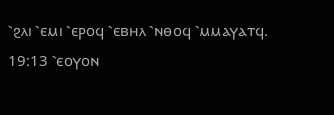⳿ϩⲗⲓ ⳿ⲉⲙⲓ ⳿ⲉⲣⲟϥ ⳿ⲉⲃⲏⲗ ⳿ⲛⲑⲟϥ ⳿ⲙⲙⲁⲩⲁⲧϥ.
19:13 ⳿ⲉⲟⲩⲟⲛ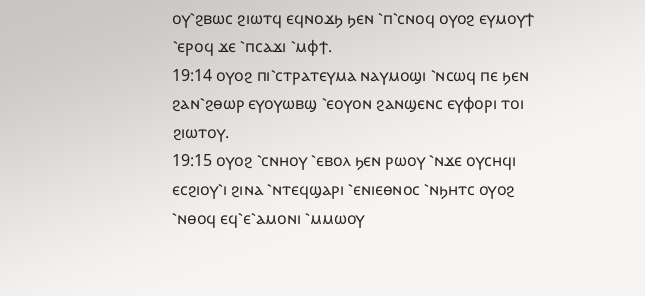ⲟⲩ⳿ϩⲃⲱⲥ ϩⲓⲱⲧϥ ⲉϥⲛⲟϫϧ ϧⲉⲛ ⳿ⲡ⳿ⲥⲛⲟϥ ⲟⲩⲟϩ ⲉⲩⲙⲟⲩϯ ⳿ⲉⲣⲟϥ ϫⲉ ⳿ⲡⲥⲁϫⲓ ⳿ⲙⲫϯ.
19:14 ⲟⲩⲟϩ ⲡⲓ⳿ⲥⲧⲣⲁⲧⲉⲩⲙⲁ ⲛⲁⲩⲙⲟϣⲓ ⳿ⲛⲥⲱϥ ⲡⲉ ϧⲉⲛ ϩⲁⲛ⳿ϩⲑⲱⲣ ⲉⲩⲟⲩⲱⲃϣ ⳿ⲉⲟⲩⲟⲛ ϩⲁⲛϣⲉⲛⲥ ⲉⲩⲫⲟⲣⲓ ⲧⲟⲓ ϩⲓⲱⲧⲟⲩ.
19:15 ⲟⲩⲟϩ ⳿ⲥⲛⲏⲟⲩ ⳿ⲉⲃⲟⲗ ϧⲉⲛ ⲣⲱⲟⲩ ⳿ⲛϫⲉ ⲟⲩⲥⲏϥⲓ ⲉⲥϩⲓⲟⲩ⳿ⲓ ϩⲓⲛⲁ ⳿ⲛⲧⲉϥϣⲁⲣⲓ ⳿ⲉⲛⲓⲉⲑⲛⲟⲥ ⳿ⲛϧⲏⲧⲥ ⲟⲩⲟϩ ⳿ⲛⲑⲟϥ ⲉϥ⳿ⲉ⳿ⲁⲙⲟⲛⲓ ⳿ⲙⲙⲱⲟⲩ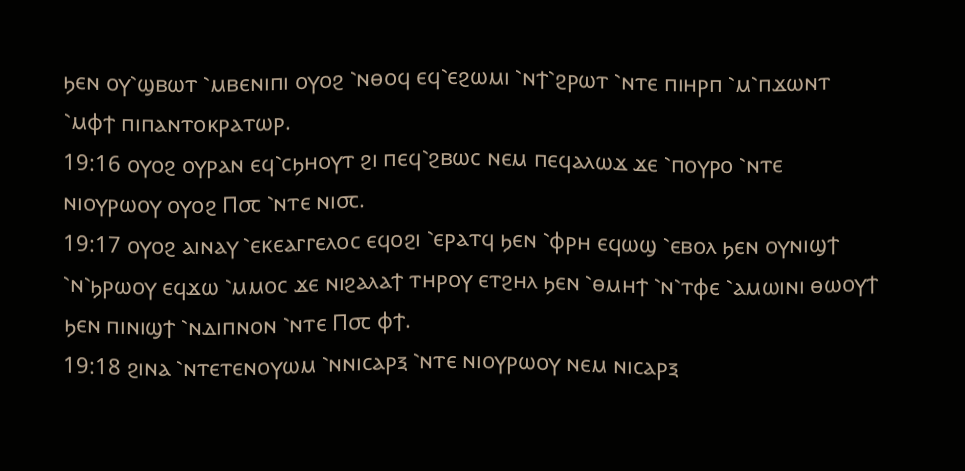ϧⲉⲛ ⲟⲩ⳿ϣⲃⲱⲧ ⳿ⲙⲃⲉⲛⲓⲡⲓ ⲟⲩⲟϩ ⳿ⲛⲑⲟϥ ⲉϥ⳿ⲉϩⲱⲙⲓ ⳿ⲛϯ⳿ϩⲣⲱⲧ ⳿ⲛⲧⲉ ⲡⲓⲏⲣⲡ ⳿ⲙ⳿ⲡϫⲱⲛⲧ ⳿ⲙⲫϯ ⲡⲓⲡⲁⲛⲧⲟⲕⲣⲁⲧⲱⲣ.
19:16 ⲟⲩⲟϩ ⲟⲩⲣⲁⲛ ⲉϥ⳿ⲥϧⲏⲟⲩⲧ ϩⲓ ⲡⲉϥ⳿ϩⲃⲱⲥ ⲛⲉⲙ ⲡⲉϥⲁⲗⲱϫ ϫⲉ ⳿ⲡⲟⲩⲣⲟ ⳿ⲛⲧⲉ ⲛⲓⲟⲩⲣⲱⲟⲩ ⲟⲩⲟϩ Ⲡ⳪ ⳿ⲛⲧⲉ ⲛⲓ⳪.
19:17 ⲟⲩⲟϩ ⲁⲓⲛⲁⲩ ⳿ⲉⲕⲉⲁⲅⲅⲉⲗⲟⲥ ⲉϥⲟϩⲓ ⳿ⲉⲣⲁⲧϥ ϧⲉⲛ ⳿ⲫⲣⲏ ⲉϥⲱϣ ⳿ⲉⲃⲟⲗ ϧⲉⲛ ⲟⲩⲛⲓϣϯ ⳿ⲛ⳿ϧⲣⲱⲟⲩ ⲉϥϫⲱ ⳿ⲙⲙⲟⲥ ϫⲉ ⲛⲓϩⲁⲗⲁϯ ⲧⲏⲣⲟⲩ ⲉⲧϩⲏⲗ ϧⲉⲛ ⳿ⲑⲙⲏϯ ⳿ⲛ⳿ⲧⲫⲉ ⳿ⲁⲙⲱⲓⲛⲓ ⲑⲱⲟⲩϯ ϧⲉⲛ ⲡⲓⲛⲓϣϯ ⳿ⲛⲇⲓⲡⲛⲟⲛ ⳿ⲛⲧⲉ Ⲡ⳪ ⲫϯ.
19:18 ϩⲓⲛⲁ ⳿ⲛⲧⲉⲧⲉⲛⲟⲩⲱⲙ ⳿ⲛⲛⲓⲥⲁⲣⲝ ⳿ⲛⲧⲉ ⲛⲓⲟⲩⲣⲱⲟⲩ ⲛⲉⲙ ⲛⲓⲥⲁⲣⲝ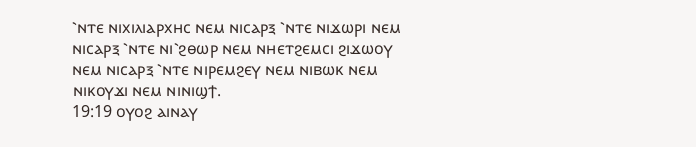⳿ⲛⲧⲉ ⲛⲓⲭⲓⲗⲓⲁⲣⲭⲏⲥ ⲛⲉⲙ ⲛⲓⲥⲁⲣⲝ ⳿ⲛⲧⲉ ⲛⲓϫⲱⲣⲓ ⲛⲉⲙ ⲛⲓⲥⲁⲣⲝ ⳿ⲛⲧⲉ ⲛⲓ⳿ϩⲑⲱⲣ ⲛⲉⲙ ⲛⲏⲉⲧϩⲉⲙⲥⲓ ϩⲓϫⲱⲟⲩ ⲛⲉⲙ ⲛⲓⲥⲁⲣⲝ ⳿ⲛⲧⲉ ⲛⲓⲣⲉⲙϩⲉⲩ ⲛⲉⲙ ⲛⲓⲃⲱⲕ ⲛⲉⲙ ⲛⲓⲕⲟⲩϫⲓ ⲛⲉⲙ ⲛⲓⲛⲓϣϯ.
19:19 ⲟⲩⲟϩ ⲁⲓⲛⲁⲩ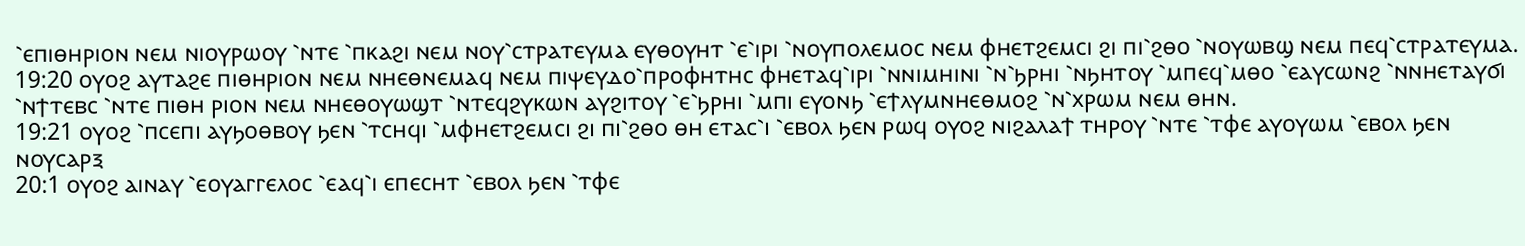⳿ⲉⲡⲓⲑⲏⲣⲓⲟⲛ ⲛⲉⲙ ⲛⲓⲟⲩⲣⲱⲟⲩ ⳿ⲛⲧⲉ ⳿ⲡⲕⲁϩⲓ ⲛⲉⲙ ⲛⲟⲩ⳿ⲥⲧⲣⲁⲧⲉⲩⲙⲁ ⲉⲩⲑⲟⲩⲏⲧ ⳿ⲉ⳿ⲓⲣⲓ ⳿ⲛⲟⲩⲡⲟⲗⲉⲙⲟⲥ ⲛⲉⲙ ⲫⲏⲉⲧϩⲉⲙⲥⲓ ϩⲓ ⲡⲓ⳿ϩⲑⲟ ⳿ⲛⲟⲩⲱⲃϣ ⲛⲉⲙ ⲡⲉϥ⳿ⲥⲧⲣⲁⲧⲉⲩⲙⲁ.
19:20 ⲟⲩⲟϩ ⲁⲩⲧⲁϩⲉ ⲡⲓⲑⲏⲣⲓⲟⲛ ⲛⲉⲙ ⲛⲏⲉⲑⲛⲉⲙⲁϥ ⲛⲉⲙ ⲡⲓⲯⲉⲩⲇⲟ⳿ⲡⲣⲟⲫⲏⲧⲏⲥ ⲫⲏⲉⲧⲁϥ⳿ⲓⲣⲓ ⳿ⲛⲛⲓⲙⲏⲓⲛⲓ ⳿ⲛ⳿ϧⲣⲏⲓ ⳿ⲛϧⲏⲧⲟⲩ ⳿ⲙⲡⲉϥ⳿ⲙⲑⲟ ⳿ⲉⲁⲩⲥⲱⲛϩ ⳿ⲛⲛⲏⲉⲧⲁⲩϭⲓ ⳿ⲛϯⲧⲉⲃⲥ ⳿ⲛⲧⲉ ⲡⲓⲑⲏ ⲣⲓⲟⲛ ⲛⲉⲙ ⲛⲏⲉⲑⲟⲩⲱϣⲧ ⳿ⲛⲧⲉϥϩⲩⲕⲱⲛ ⲁⲩϩⲓⲧⲟⲩ ⳿ⲉ⳿ϧⲣⲏⲓ ⳿ⲙⲡⲓ ⲉⲩⲟⲛϧ ⳿ⲉϯⲗⲩⲙⲛⲏⲉⲑⲙⲟϩ ⳿ⲛ⳿ⲭⲣⲱⲙ ⲛⲉⲙ ⲑⲏⲛ.
19:21 ⲟⲩⲟϩ ⳿ⲡⲥⲉⲡⲓ ⲁⲩϧⲟⲑⲃⲟⲩ ϧⲉⲛ ⳿ⲧⲥⲏϥⲓ ⳿ⲙⲫⲏⲉⲧϩⲉⲙⲥⲓ ϩⲓ ⲡⲓ⳿ϩⲑⲟ ⲑⲏ ⲉⲧⲁⲥ⳿ⲓ ⳿ⲉⲃⲟⲗ ϧⲉⲛ ⲣⲱϥ ⲟⲩⲟϩ ⲛⲓϩⲁⲗⲁϯ ⲧⲏⲣⲟⲩ ⳿ⲛⲧⲉ ⳿ⲧⲫⲉ ⲁⲩⲟⲩⲱⲙ ⳿ⲉⲃⲟⲗ ϧⲉⲛ ⲛⲟⲩⲥⲁⲣⲝ
20:1 ⲟⲩⲟϩ ⲁⲓⲛⲁⲩ ⳿ⲉⲟⲩⲁⲅⲅⲉⲗⲟⲥ ⳿ⲉⲁϥ⳿ⲓ ⲉⲡⲉⲥⲏⲧ ⳿ⲉⲃⲟⲗ ϧⲉⲛ ⳿ⲧⲫⲉ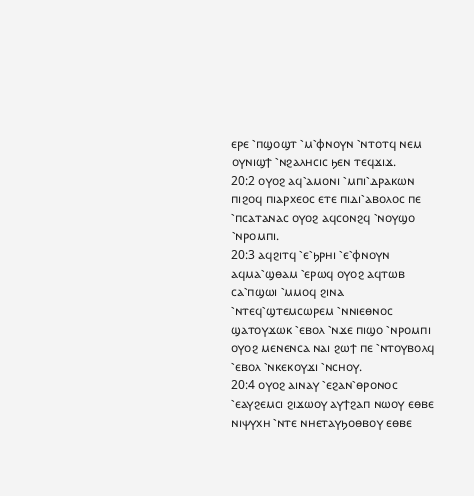ⲉⲣⲉ ⳿ⲡϣⲟϣⲧ ⳿ⲙ⳿ⲫⲛⲟⲩⲛ ⳿ⲛⲧⲟⲧϥ ⲛⲉⲙ ⲟⲩⲛⲓϣϯ ⳿ⲛϩⲁⲗⲏⲥⲓⲥ ϧⲉⲛ ⲧⲉϥϫⲓϫ.
20:2 ⲟⲩⲟϩ ⲁϥ⳿ⲁⲙⲟⲛⲓ ⳿ⲙⲡⲓ⳿ⲇⲣⲁⲕⲱⲛ ⲡⲓϩⲟϥ ⲡⲓⲁⲣⲭⲉⲟⲥ ⲉⲧⲉ ⲡⲓⲇⲓ⳿ⲁⲃⲟⲗⲟⲥ ⲡⲉ ⳿ⲡⲥⲁⲧⲁⲛⲁⲥ ⲟⲩⲟϩ ⲁϥⲥⲟⲛϩϥ ⳿ⲛⲟⲩϣⲟ ⳿ⲛⲣⲟⲙⲡⲓ.
20:3 ⲁϥϩⲓⲧϥ ⳿ⲉ⳿ϧⲣⲏⲓ ⳿ⲉ⳿ⲫⲛⲟⲩⲛ ⲁϥⲙⲁ⳿ϣⲑⲁⲙ ⳿ⲉⲣⲱϥ ⲟⲩⲟϩ ⲁϥⲧⲱⲃ ⲥⲁ⳿ⲡϣⲱⲓ ⳿ⲙⲙⲟϥ ϩⲓⲛⲁ ⳿ⲛⲧⲉϥ⳿ϣⲧⲉⲙⲥⲱⲣⲉⲙ ⳿ⲛⲛⲓⲉⲑⲛⲟⲥ ϣⲁⲧⲟⲩϫⲱⲕ ⳿ⲉⲃⲟⲗ ⳿ⲛϫⲉ ⲡⲓϣⲟ ⳿ⲛⲣⲟⲙⲡⲓ ⲟⲩⲟϩ ⲙⲉⲛⲉⲛⲥⲁ ⲛⲁⲓ ϩⲱϯ ⲡⲉ ⳿ⲛⲧⲟⲩⲃⲟⲗϥ ⳿ⲉⲃⲟⲗ ⳿ⲛⲕⲉⲕⲟⲩϫⲓ ⳿ⲛⲥⲏⲟⲩ.
20:4 ⲟⲩⲟϩ ⲁⲓⲛⲁⲩ ⳿ⲉϩⲁⲛ⳿ⲑⲣⲟⲛⲟⲥ ⳿ⲉⲁⲩϩⲉⲙⲥⲓ ϩⲓϫⲱⲟⲩ ⲁⲩϯϩⲁⲡ ⲛⲱⲟⲩ ⲉⲑⲃⲉ ⲛⲓⲯⲩⲭⲏ ⳿ⲛⲧⲉ ⲛⲏⲉⲧⲁⲩϧⲟⲑⲃⲟⲩ ⲉⲑⲃⲉ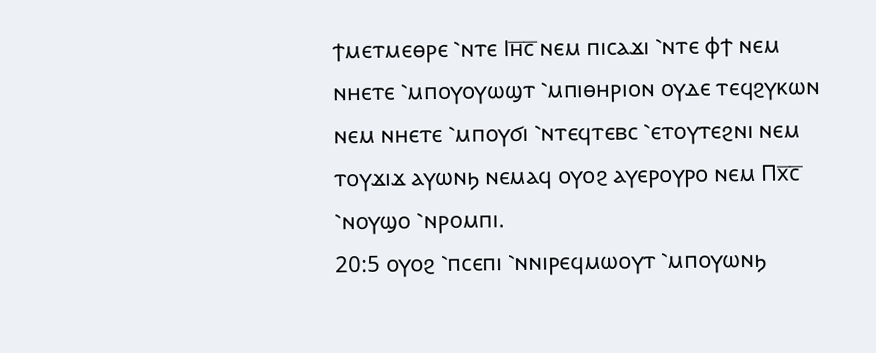ϯⲙⲉⲧⲙⲉⲑⲣⲉ ⳿ⲛⲧⲉ Ⲓⲏ̅ⲥ̅ ⲛⲉⲙ ⲡⲓⲥⲁϫⲓ ⳿ⲛⲧⲉ ⲫϯ ⲛⲉⲙ ⲛⲏⲉⲧⲉ ⳿ⲙⲡⲟⲩⲟⲩⲱϣⲧ ⳿ⲙⲡⲓⲑⲏⲣⲓⲟⲛ ⲟⲩⲇⲉ ⲧⲉϥϩⲩⲕⲱⲛ ⲛⲉⲙ ⲛⲏⲉⲧⲉ ⳿ⲙⲡⲟⲩϭⲓ ⳿ⲛⲧⲉϥⲧⲉⲃⲥ ⳿ⲉⲧⲟⲩⲧⲉϩⲛⲓ ⲛⲉⲙ ⲧⲟⲩϫⲓϫ ⲁⲩⲱⲛϧ ⲛⲉⲙⲁϥ ⲟⲩⲟϩ ⲁⲩⲉⲣⲟⲩⲣⲟ ⲛⲉⲙ Ⲡⲭ̅ⲥ̅ ⳿ⲛⲟⲩϣⲟ ⳿ⲛⲣⲟⲙⲡⲓ.
20:5 ⲟⲩⲟϩ ⳿ⲡⲥⲉⲡⲓ ⳿ⲛⲛⲓⲣⲉϥⲙⲱⲟⲩⲧ ⳿ⲙⲡⲟⲩⲱⲛϧ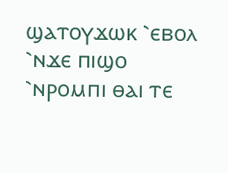ϣⲁⲧⲟⲩϫⲱⲕ ⳿ⲉⲃⲟⲗ ⳿ⲛϫⲉ ⲡⲓϣⲟ ⳿ⲛⲣⲟⲙⲡⲓ ⲑⲁⲓ ⲧⲉ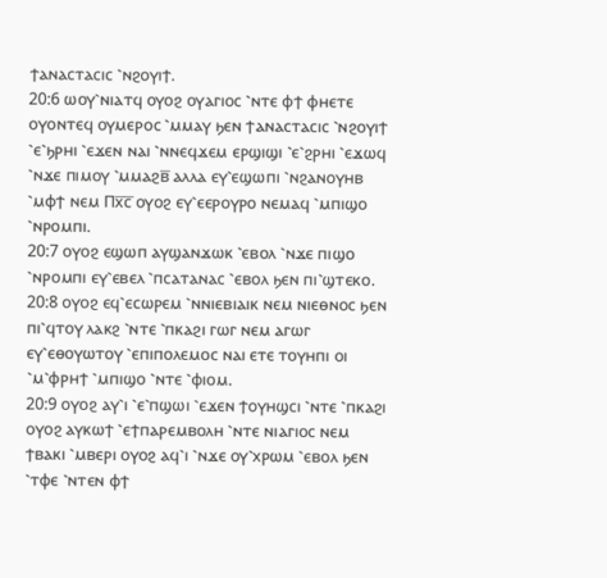ϯⲁⲛⲁⲥⲧⲁⲥⲓⲥ ⳿ⲛϩⲟⲩⲓϯ.
20:6 ⲱⲟⲩ⳿ⲛⲓⲁⲧϥ ⲟⲩⲟϩ ⲟⲩⲁⲅⲓⲟⲥ ⳿ⲛⲧⲉ ⲫϯ ⲫⲏⲉⲧⲉ ⲟⲩⲟⲛⲧⲉϥ ⲟⲩⲙⲉⲣⲟⲥ ⳿ⲙⲙⲁⲩ ϧⲉⲛ ϯⲁⲛⲁⲥⲧⲁⲥⲓⲥ ⳿ⲛϩⲟⲩⲓϯ ⳿ⲉ⳿ϧⲣⲏⲓ ⳿ⲉϫⲉⲛ ⲛⲁⲓ ⳿ⲛⲛⲉϥϫⲉⲙ ⲉⲣϣⲓϣⲓ ⳿ⲉ⳿ϩⲣⲏⲓ ⳿ⲉϫⲱϥ ⳿ⲛϫⲉ ⲡⲓⲙⲟⲩ ⳿ⲙⲙⲁϩⲃ̅ ⲁⲗⲗⲁ ⲉⲩ⳿ⲉϣⲱⲡⲓ ⳿ⲛϩⲁⲛⲟⲩⲏⲃ ⳿ⲙⲫϯ ⲛⲉⲙ Ⲡⲭ̅ⲥ̅ ⲟⲩⲟϩ ⲉⲩ⳿ⲉⲉⲣⲟⲩⲣⲟ ⲛⲉⲙⲁϥ ⳿ⲙⲡⲓϣⲟ ⳿ⲛⲣⲟⲙⲡⲓ.
20:7 ⲟⲩⲟϩ ⲉϣⲱⲡ ⲁⲩϣⲁⲛϫⲱⲕ ⳿ⲉⲃⲟⲗ ⳿ⲛϫⲉ ⲡⲓϣⲟ ⳿ⲛⲣⲟⲙⲡⲓ ⲉⲩ⳿ⲉⲃⲉⲗ ⳿ⲡⲥⲁⲧⲁⲛⲁⲥ ⳿ⲉⲃⲟⲗ ϧⲉⲛ ⲡⲓ⳿ϣⲧⲉⲕⲟ.
20:8 ⲟⲩⲟϩ ⲉϥ⳿ⲉⲥⲱⲣⲉⲙ ⳿ⲛⲛⲓⲉⲃⲓⲁⲓⲕ ⲛⲉⲙ ⲛⲓⲉⲑⲛⲟⲥ ϧⲉⲛ ⲡⲓ⳿ϥⲧⲟⲩ ⲗⲁⲕϩ ⳿ⲛⲧⲉ ⳿ⲡⲕⲁϩⲓ ⲅⲱⲅ ⲛⲉⲙ ⲁⲅⲱⲅ ⲉⲩ⳿ⲉⲑⲟⲩⲱⲧⲟⲩ ⳿ⲉⲡⲓⲡⲟⲗⲉⲙⲟⲥ ⲛⲁⲓ ⲉⲧⲉ ⲧⲟⲩⲏⲡⲓ ⲟⲓ ⳿ⲙ⳿ⲫⲣⲏϯ ⳿ⲙⲡⲓϣⲟ ⳿ⲛⲧⲉ ⳿ⲫⲓⲟⲙ.
20:9 ⲟⲩⲟϩ ⲁⲩ⳿ⲓ ⳿ⲉ⳿ⲡϣⲱⲓ ⳿ⲉϫⲉⲛ ϯⲟⲩⲏϣⲥⲓ ⳿ⲛⲧⲉ ⳿ⲡⲕⲁϩⲓ ⲟⲩⲟϩ ⲁⲩⲕⲱϯ ⳿ⲉϯⲡⲁⲣⲉⲙⲃⲟⲗⲏ ⳿ⲛⲧⲉ ⲛⲓⲁⲅⲓⲟⲥ ⲛⲉⲙ ϯⲃⲁⲕⲓ ⳿ⲙⲃⲉⲣⲓ ⲟⲩⲟϩ ⲁϥ⳿ⲓ ⳿ⲛϫⲉ ⲟⲩ⳿ⲭⲣⲱⲙ ⳿ⲉⲃⲟⲗ ϧⲉⲛ ⳿ⲧⲫⲉ ⳿ⲛⲧⲉⲛ ⲫϯ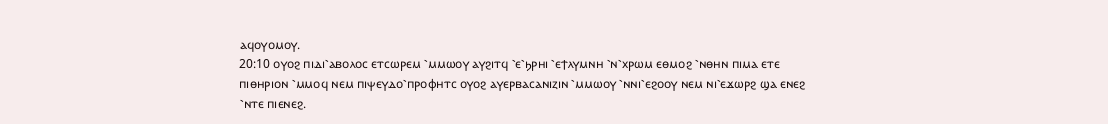ⲁϥⲟⲩⲟⲙⲟⲩ.
20:10 ⲟⲩⲟϩ ⲡⲓⲇⲓ⳿ⲁⲃⲟⲗⲟⲥ ⲉⲧⲥⲱⲣⲉⲙ ⳿ⲙⲙⲱⲟⲩ ⲁⲩϩⲓⲧϥ ⳿ⲉ⳿ϧⲣⲏⲓ ⳿ⲉϯⲗⲩⲙⲛⲏ ⳿ⲛ⳿ⲭⲣⲱⲙ ⲉⲑⲙⲟϩ ⳿ⲛⲑⲏⲛ ⲡⲓⲙⲁ ⲉⲧⲉ ⲡⲓⲑⲏⲣⲓⲟⲛ ⳿ⲙⲙⲟϥ ⲛⲉⲙ ⲡⲓⲯⲉⲩⲇⲟ⳿ⲡⲣⲟⲫⲏⲧⲥ ⲟⲩⲟϩ ⲁⲩⲉⲣⲃⲁⲥⲁⲛⲓⲍⲓⲛ ⳿ⲙⲙⲱⲟⲩ ⳿ⲛⲛⲓ⳿ⲉϩⲟⲟⲩ ⲛⲉⲙ ⲛⲓ⳿ⲉϫⲱⲣϩ ϣⲁ ⲉⲛⲉϩ ⳿ⲛⲧⲉ ⲡⲓⲉⲛⲉϩ.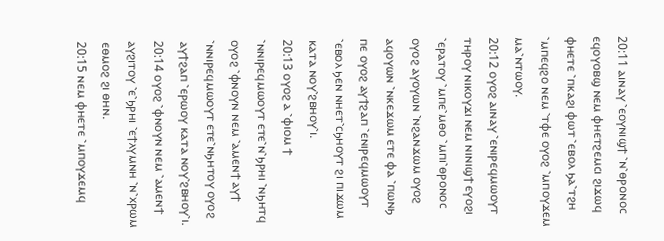20:11 ⲁⲓⲛⲁⲩ ⳿ⲉⲟⲩⲛⲓϣϯ ⳿ⲛ⳿ⲑⲣⲟⲛⲟⲥ ⲉϥⲟⲩⲟⲃϣ ⲛⲉⲙ ⲫⲏⲉⲧϩⲉⲙⲥⲓ ϩⲓϫⲱϥ ⲫⲏⲉⲧⲉ ⳿ⲡⲕⲁϩⲓ ⲫⲱⲧ ⳿ⲉⲃⲟⲗ ϧⲁ⳿ⲧϩⲏ ⳿ⲙⲡⲉϥϩⲟ ⲛⲉⲙ ⳿ⲧⲫⲉ ⲟⲩⲟϩ ⳿ⲙⲡⲟⲩϫⲉⲙ ⲙⲁ⳿ⲛⲧⲱⲟⲩ.
20:12 ⲟⲩⲟϩ ⲁⲓⲛⲁⲩ ⳿ⲉⲛⲓⲣⲉϥⲙⲱⲟⲩⲧ ⲧⲏⲣⲟⲩ ⲛⲓⲕⲟⲩϫⲓ ⲛⲉⲙ ⲛⲓⲛⲓϣϯ ⲉⲩⲟϩⲓ ⳿ⲉⲣⲁⲧⲟⲩ ⳿ⲙⲡⲉ⳿ⲙⲑⲟ ⳿ⲙⲡⲓ⳿ⲑⲣⲟⲛⲟⲥ ⲟⲩⲟϩ ⲁⲩⲟⲩⲱⲛ ⳿ⲛϩⲁⲛϫⲱⲙ ⲟⲩⲟϩ ⲁϥⲟⲩⲱⲛ ⳿ⲛⲕⲉϫⲱⲙ ⲉⲧⲉ ⲫⲁ ⳿ⲡⲱⲛϧ ⲡⲉ ⲟⲩⲟϩ ⲁⲩϯϩⲁⲡ ⳿ⲉⲛⲓⲣⲉϥⲙⲱⲟⲩⲧ ⳿ⲉⲃⲟⲗ ϧⲉⲛ ⲛⲏⲉⲧ⳿ⲥϧⲏⲟⲩⲧ ϩⲓ ⲡⲓϫⲱⲙ ⲕⲁⲧⲁ ⲛⲟⲩ⳿ϩⲃⲏⲟⲩ⳿ⲓ.
20:13 ⲟⲩⲟϩ ⲁ ⳿ⲫⲓⲟⲙ ϯ ⳿ⲛⲛⲓⲣⲉϥⲙⲱⲟⲩⲧ ⲉⲧⲉ⳿ⲛ⳿ϧⲣⲏⲓ ⳿ⲛϧⲏⲧϥ ⲟⲩⲟϩ ⳿ⲫⲛⲟⲩⲛ ⲛⲉⲙ ⳿ⲁⲙⲉⲛϯ ⲁⲩϯ ⳿ⲛⲛⲓⲣⲉϥⲙⲱⲟⲩⲧ ⲉⲧⲉ⳿ⲛϧⲏⲧⲟⲩ ⲟⲩⲟϩ ⲁⲩϯϩⲁⲡ ⳿ⲉⲣⲱⲟⲩ ⲕⲁⲧⲁ ⲛⲟⲩ⳿ϩⲃⲏⲟⲩ⳿ⲓ.
20:14 ⲟⲩⲟϩ ⳿ⲫⲛⲟⲩⲛ ⲛⲉⲙ ⳿ⲁⲙⲉⲛϯ ⲁⲩϩⲓⲧⲟⲩ ⳿ⲉ⳿ϧⲣⲏⲓ ⳿ⲉϯⲗⲩⲙⲛⲏ ⳿ⲛ⳿ⲭⲣⲱⲙ ⲉⲑⲙⲟϩ ϩⲓ ⲑⲏⲛ.
20:15 ⲛⲉⲙ ⲫⲏⲉⲧⲉ ⳿ⲙⲡⲟⲩϫⲉⲙϥ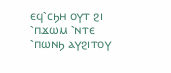ⲉϥ⳿ⲥϧⲏ ⲟⲩⲧ ϩⲓ ⳿ⲡϫⲱⲙ ⳿ⲛⲧⲉ ⳿ⲡⲱⲛϧ ⲁⲩϩⲓⲧⲟⲩ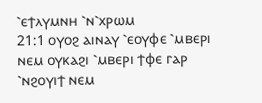⳿ⲉϯⲗⲩⲙⲛⲏ ⳿ⲛ⳿ⲭⲣⲱⲙ
21:1 ⲟⲩⲟϩ ⲁⲓⲛⲁⲩ ⳿ⲉⲟⲩⲫⲉ ⳿ⲙⲃⲉⲣⲓ ⲛⲉⲙ ⲟⲩⲕⲁϩⲓ ⳿ⲙⲃⲉⲣⲓ ϯⲫⲉ ⲅⲁⲣ ⳿ⲛϩⲟⲩⲓϯ ⲛⲉⲙ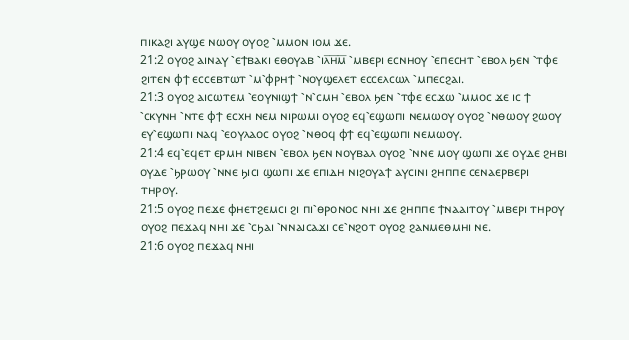ⲡⲓⲕⲁϩⲓ ⲁⲩϣⲉ ⲛⲱⲟⲩ ⲟⲩⲟϩ ⳿ⲙⲙⲟⲛ ⲓⲟⲙ ϫⲉ.
21:2 ⲟⲩⲟϩ ⲁⲓⲛⲁⲩ ⳿ⲉϯⲃⲁⲕⲓ ⲉⲑⲟⲩⲁⲃ ⳿ⲓⲗ̅ⲏ̅ⲙ̅ ⳿ⲙⲃⲉⲣⲓ ⲉⲥⲛⲏⲟⲩ ⳿ⲉⲡⲉⲥⲏⲧ ⳿ⲉⲃⲟⲗ ϧⲉⲛ ⳿ⲧⲫⲉ ϩⲓⲧⲉⲛ ⲫϯ ⲉⲥⲥⲉⲃⲧⲱⲧ ⳿ⲙ⳿ⲫⲣⲏϯ ⳿ⲛⲟⲩϣⲉⲗⲉⲧ ⲉⲥⲥⲉⲗⲥⲱⲗ ⳿ⲙⲡⲉⲥϩⲁⲓ.
21:3 ⲟⲩⲟϩ ⲁⲓⲥⲱⲧⲉⲙ ⳿ⲉⲟⲩⲛⲓϣϯ ⳿ⲛ⳿ⲥⲙⲏ ⳿ⲉⲃⲟⲗ ϧⲉⲛ ⳿ⲧⲫⲉ ⲉⲥϫⲱ ⳿ⲙⲙⲟⲥ ϫⲉ ⲓⲥ ϯ ⳿ⲥⲕⲩⲛⲏ ⳿ⲛⲧⲉ ⲫϯ ⲉⲥⲭⲏ ⲛⲉⲙ ⲛⲓⲣⲱⲙⲓ ⲟⲩⲟϩ ⲉϥ⳿ⲉϣⲱⲡⲓ ⲛⲉⲙⲱⲟⲩ ⲟⲩⲟϩ ⳿ⲛⲑⲱⲟⲩ ϩⲱⲟⲩ ⲉⲩ⳿ⲉϣⲱⲡⲓ ⲛⲁϥ ⳿ⲉⲟⲩⲗⲁⲟⲥ ⲟⲩⲟϩ ⳿ⲛⲑⲟϥ ⲫϯ ⲉϥ⳿ⲉϣⲱⲡⲓ ⲛⲉⲙⲱⲟⲩ.
21:4 ⲉϥ⳿ⲉϥⲉⲧ ⲉⲣⲙⲏ ⲛⲓⲃⲉⲛ ⳿ⲉⲃⲟⲗ ϧⲉⲛ ⲛⲟⲩⲃⲁⲗ ⲟⲩⲟϩ ⳿ⲛⲛⲉ ⲙⲟⲩ ϣⲱⲡⲓ ϫⲉ ⲟⲩⲇⲉ ϩⲏⲃⲓ ⲟⲩⲇⲉ ⳿ϧⲣⲱⲟⲩ ⳿ⲛⲛⲉ ϧⲓⲥⲓ ϣⲱⲡⲓ ϫⲉ ⲉⲡⲓⲇⲏ ⲛⲓϩⲟⲩⲁϯ ⲁⲩⲥⲓⲛⲓ ϩⲏⲡⲡⲉ ⲥⲉⲛⲁⲉⲣⲃⲉⲣⲓ ⲧⲏⲣⲟⲩ.
21:5 ⲟⲩⲟϩ ⲡⲉϫⲉ ⲫⲏⲉⲧϩⲉⲙⲥⲓ ϩⲓ ⲡⲓ⳿ⲑⲣⲟⲛⲟⲥ ⲛⲏⲓ ϫⲉ ϩⲏⲡⲡⲉ ϯⲛⲁⲁⲓⲧⲟⲩ ⳿ⲙⲃⲉⲣⲓ ⲧⲏⲣⲟⲩ ⲟⲩⲟϩ ⲡⲉϫⲁϥ ⲛⲏⲓ ϫⲉ ⳿ⲥϧⲁⲓ ⳿ⲛⲛⲁⲓⲥⲁϫⲓ ⲥⲉ⳿ⲛϩⲟⲧ ⲟⲩⲟϩ ϩⲁⲛⲙⲉⲑⲙⲏⲓ ⲛⲉ.
21:6 ⲟⲩⲟϩ ⲡⲉϫⲁϥ ⲛⲏⲓ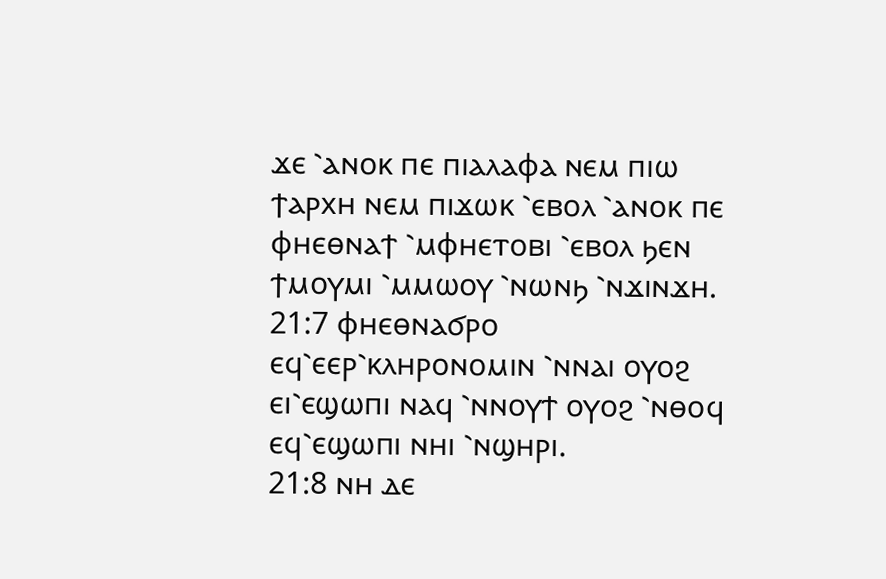ϫⲉ ⳿ⲁⲛⲟⲕ ⲡⲉ ⲡⲓⲁⲗⲁⲫⲁ ⲛⲉⲙ ⲡⲓⲱ ϯⲁⲣⲭⲏ ⲛⲉⲙ ⲡⲓϫⲱⲕ ⳿ⲉⲃⲟⲗ ⳿ⲁⲛⲟⲕ ⲡⲉ ⲫⲏⲉⲑⲛⲁϯ ⳿ⲙⲫⲏⲉⲧⲟⲃⲓ ⳿ⲉⲃⲟⲗ ϧⲉⲛ ϯⲙⲟⲩⲙⲓ ⳿ⲙⲙⲱⲟⲩ ⳿ⲛⲱⲛϧ ⳿ⲛϫⲓⲛϫⲏ.
21:7 ⲫⲏⲉⲑⲛⲁϭⲣⲟ ⲉϥ⳿ⲉⲉⲣ⳿ⲕⲗⲏⲣⲟⲛⲟⲙⲓⲛ ⳿ⲛⲛⲁⲓ ⲟⲩⲟϩ ⲉⲓ⳿ⲉϣⲱⲡⲓ ⲛⲁϥ ⳿ⲛⲛⲟⲩϯ ⲟⲩⲟϩ ⳿ⲛⲑⲟϥ ⲉϥ⳿ⲉϣⲱⲡⲓ ⲛⲏⲓ ⳿ⲛϣⲏⲣⲓ.
21:8 ⲛⲏ ⲇⲉ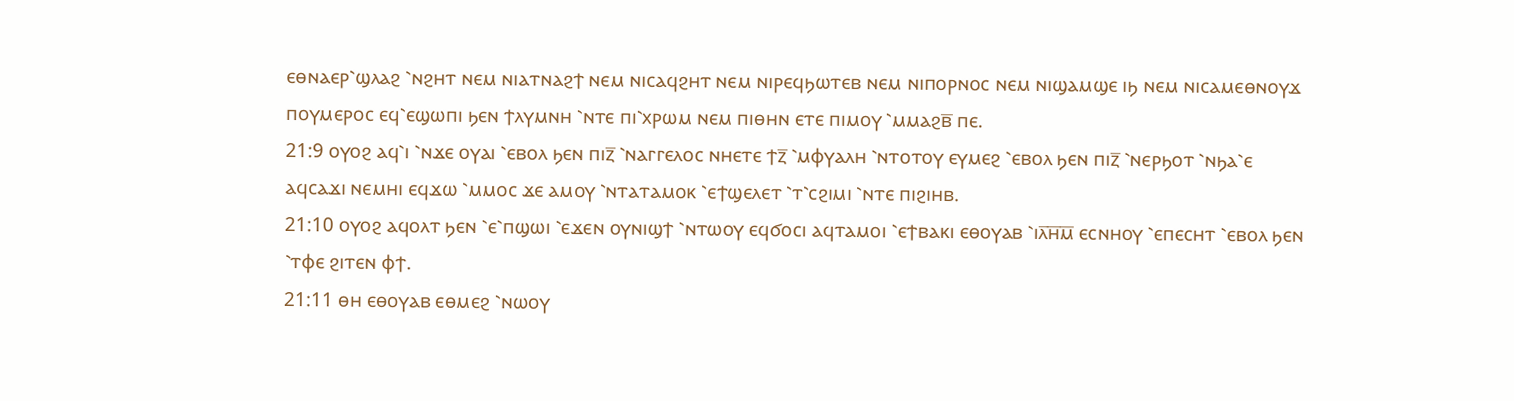ⲉⲑⲛⲁⲉⲣ⳿ϣⲗⲁϩ ⳿ⲛϩⲏⲧ ⲛⲉⲙ ⲛⲓⲁⲧⲛⲁϩϯ ⲛⲉⲙ ⲛⲓⲥⲁϥϩⲏⲧ ⲛⲉⲙ ⲛⲓⲣⲉϥϧⲱⲧⲉⲃ ⲛⲉⲙ ⲛⲓⲡⲟⲣⲛⲟⲥ ⲛⲉⲙ ⲛⲓϣⲁⲙϣⲉ ⲓϧ ⲛⲉⲙ ⲛⲓⲥⲁⲙⲉⲑⲛⲟⲩϫ ⲡⲟⲩⲙⲉⲣⲟⲥ ⲉϥ⳿ⲉϣⲱⲡⲓ ϧⲉⲛ ϯⲗⲩⲙⲛⲏ ⳿ⲛⲧⲉ ⲡⲓ⳿ⲭⲣⲱⲙ ⲛⲉⲙ ⲡⲓⲑⲏⲛ ⲉⲧⲉ ⲡⲓⲙⲟⲩ ⳿ⲙⲙⲁϩⲃ̅ ⲡⲉ.
21:9 ⲟⲩⲟϩ ⲁϥ⳿ⲓ ⳿ⲛϫⲉ ⲟⲩⲁⲓ ⳿ⲉⲃⲟⲗ ϧⲉⲛ ⲡⲓⲍ̅ ⳿ⲛⲁⲅⲅⲉⲗⲟⲥ ⲛⲏⲉⲧⲉ ϯⲍ̅ ⳿ⲙⲫⲩⲁⲗⲏ ⳿ⲛⲧⲟⲧⲟⲩ ⲉⲩⲙⲉϩ ⳿ⲉⲃⲟⲗ ϧⲉⲛ ⲡⲓⲍ̅ ⳿ⲛⲉⲣϧⲟⲧ ⳿ⲛϧⲁ⳿ⲉ ⲁϥⲥⲁϫⲓ ⲛⲉⲙⲏⲓ ⲉϥϫⲱ ⳿ⲙⲙⲟⲥ ϫⲉ ⲁⲙⲟⲩ ⳿ⲛⲧⲁⲧⲁⲙⲟⲕ ⳿ⲉϯϣⲉⲗⲉⲧ ⳿ⲧ⳿ⲥϩⲓⲙⲓ ⳿ⲛⲧⲉ ⲡⲓϩⲓⲏⲃ.
21:10 ⲟⲩⲟϩ ⲁϥⲟⲗⲧ ϧⲉⲛ ⳿ⲉ⳿ⲡϣⲱⲓ ⳿ⲉϫⲉⲛ ⲟⲩⲛⲓϣϯ ⳿ⲛⲧⲱⲟⲩ ⲉϥϭⲟⲥⲓ ⲁϥⲧⲁⲙⲟⲓ ⳿ⲉϯⲃⲁⲕⲓ ⲉⲑⲟⲩⲁⲃ ⳿ⲓⲗ̅ⲏ̅ⲙ̅ ⲉⲥⲛⲏⲟⲩ ⳿ⲉⲡⲉⲥⲏⲧ ⳿ⲉⲃⲟⲗ ϧⲉⲛ ⳿ⲧⲫⲉ ϩⲓⲧⲉⲛ ⲫϯ.
21:11 ⲑⲏ ⲉⲑⲟⲩⲁⲃ ⲉⲑⲙⲉϩ ⳿ⲛⲱⲟⲩ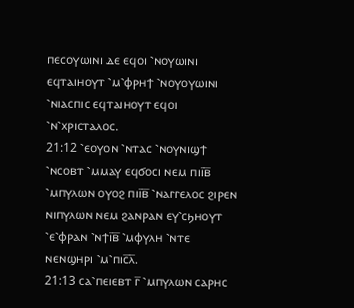ⲡⲉⲥⲟⲩⲱⲓⲛⲓ ⲇⲉ ⲉϥⲟⲓ ⳿ⲛⲟⲩⲱⲓⲛⲓ ⲉϥⲧⲁⲓⲏⲟⲩⲧ ⳿ⲙ⳿ⲫⲣⲏϯ ⳿ⲛⲟⲩⲟⲩⲱⲓⲛⲓ ⳿ⲛⲓⲁⲥⲡⲓⲥ ⲉϥⲧⲁⲓⲏⲟⲩⲧ ⲉϥⲟⲓ ⳿ⲛ⳿ⲭⲣⲓⲥⲧⲁⲗⲟⲥ.
21:12 ⳿ⲉⲟⲩⲟⲛ ⳿ⲛⲧⲁⲥ ⳿ⲛⲟⲩⲛⲓϣϯ ⳿ⲛⲥⲟⲃⲧ ⳿ⲙⲙⲁⲩ ⲉϥϭⲟⲥⲓ ⲛⲉⲙ ⲡⲓⲓ̅ⲃ̅ ⳿ⲙⲡⲩⲗⲱⲛ ⲟⲩⲟϩ ⲡⲓⲓ̅ⲃ̅ ⳿ⲛⲁⲅⲅⲉⲗⲟⲥ ϩⲓⲣⲉⲛ ⲛⲓⲡⲩⲗⲱⲛ ⲛⲉⲙ ϩⲁⲛⲣⲁⲛ ⲉⲩ⳿ⲥϧⲏⲟⲩⲧ ⳿ⲉ⳿ⲫⲣⲁⲛ ⳿ⲛϯⲓ̅ⲃ̅ ⳿ⲙⲫⲩⲗⲏ ⳿ⲛⲧⲉ ⲛⲉⲛϣⲏⲣⲓ ⳿ⲙ⳿ⲡⲓⲥ̅ⲗ̅.
21:13 ⲥⲁ⳿ⲡⲉⲓⲉⲃⲧ ⲅ̅ ⳿ⲙⲡⲩⲗⲱⲛ ⲥⲁⲣⲏⲥ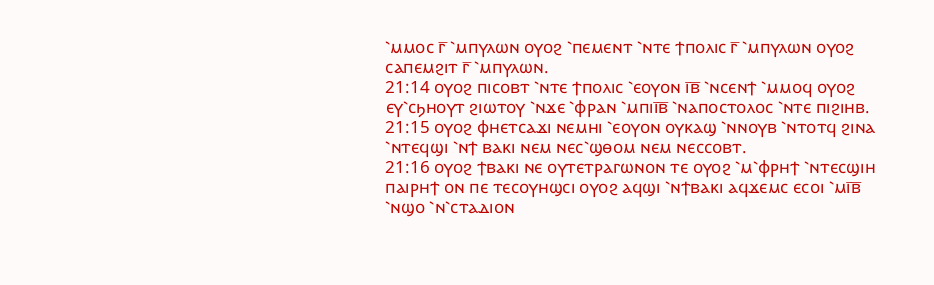⳿ⲙⲙⲟⲥ ⲅ̅ ⳿ⲙⲡⲩⲗⲱⲛ ⲟⲩⲟϩ ⳿ⲡⲉⲙⲉⲛⲧ ⳿ⲛⲧⲉ ϯⲡⲟⲗⲓⲥ ⲅ̅ ⳿ⲙⲡⲩⲗⲱⲛ ⲟⲩⲟϩ ⲥⲁⲡⲉⲙϩⲓⲧ ⲅ̅ ⳿ⲙⲡⲩⲗⲱⲛ.
21:14 ⲟⲩⲟϩ ⲡⲓⲥⲟⲃⲧ ⳿ⲛⲧⲉ ϯⲡⲟⲗⲓⲥ ⳿ⲉⲟⲩⲟⲛ ⲓ̅ⲃ̅ ⳿ⲛⲥⲉⲛϯ ⳿ⲙⲙⲟϥ ⲟⲩⲟϩ ⲉⲩ⳿ⲥϧⲏⲟⲩⲧ ϩⲓⲱⲧⲟⲩ ⳿ⲛϫⲉ ⳿ⲫⲣⲁⲛ ⳿ⲙⲡⲓⲓ̅ⲃ̅ ⳿ⲛⲁⲡⲟⲥⲧⲟⲗⲟⲥ ⳿ⲛⲧⲉ ⲡⲓϩⲓⲏⲃ.
21:15 ⲟⲩⲟϩ ⲫⲏⲉⲧⲥⲁϫⲓ ⲛⲉⲙⲏⲓ ⳿ⲉⲟⲩⲟⲛ ⲟⲩⲕⲁϣ ⳿ⲛⲛⲟⲩⲃ ⳿ⲛⲧⲟⲧϥ ϩⲓⲛⲁ ⳿ⲛⲧⲉϥϣⲓ ⳿ⲛϯ ⲃⲁⲕⲓ ⲛⲉⲙ ⲛⲉⲥ⳿ϣⲑⲟⲙ ⲛⲉⲙ ⲛⲉⲥⲥⲟⲃⲧ.
21:16 ⲟⲩⲟϩ ϯⲃⲁⲕⲓ ⲛⲉ ⲟⲩⲧⲉⲧⲣⲁⲅⲱⲛⲟⲛ ⲧⲉ ⲟⲩⲟϩ ⳿ⲙ⳿ⲫⲣⲏϯ ⳿ⲛⲧⲉⲥϣⲓⲏ ⲡⲁⲓⲣⲏϯ ⲟⲛ ⲡⲉ ⲧⲉⲥⲟⲩⲏϣⲥⲓ ⲟⲩⲟϩ ⲁϥϣⲓ ⳿ⲛϯⲃⲁⲕⲓ ⲁϥϫⲉⲙⲥ ⲉⲥⲟⲓ ⳿ⲙⲓ̅ⲃ̅ ⳿ⲛϣⲟ ⳿ⲛ⳿ⲥⲧⲁⲇⲓⲟⲛ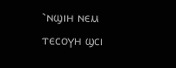⳿ⲛϣⲓⲏ ⲛⲉⲙ ⲧⲉⲥⲟⲩⲏ ϣⲥⲓ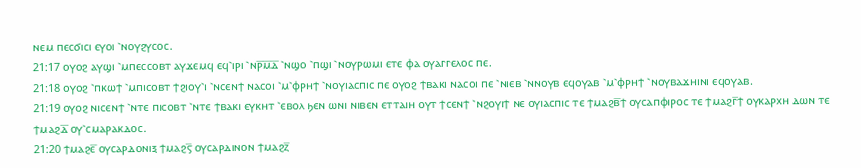ⲛⲉⲙ ⲡⲉⲥϭⲓⲥⲓ ⲉⲩⲟⲓ ⳿ⲛⲟⲩϩⲩⲥⲟⲥ.
21:17 ⲟⲩⲟϩ ⲁⲩϣⲓ ⳿ⲙⲡⲉⲥⲥⲟⲃⲧ ⲁⲩϫⲉⲙϥ ⲉϥ⳿ⲓⲣⲓ ⳿ⲛⲣ̅ⲙ̅ⲇ̅ ⳿ⲛϣⲟ ⳿ⲡϣⲓ ⳿ⲛⲟⲩⲣⲱⲙⲓ ⲉⲧⲉ ⲫⲁ ⲟⲩⲁⲅⲅⲉⲗⲟⲥ ⲡⲉ.
21:18 ⲟⲩⲟϩ ⳿ⲡⲕⲱϯ ⳿ⲙⲡⲓⲥⲟⲃⲧ ϯϩⲓⲟⲩ⳿ⲓ ⳿ⲛⲥⲉⲛϯ ⲛⲁⲥⲟⲓ ⳿ⲙ⳿ⲫⲣⲏϯ ⳿ⲛⲟⲩⲓⲁⲥⲡⲓⲥ ⲡⲉ ⲟⲩⲟϩ ϯⲃⲁⲕⲓ ⲛⲁⲥⲟⲓ ⲡⲉ ⳿ⲛⲓⲉⲃ ⳿ⲛⲛⲟⲩⲃ ⲉϥⲟⲩⲁⲃ ⳿ⲙ⳿ⲫⲣⲏϯ ⳿ⲛⲟⲩⲃⲁϫⲏⲓⲛⲓ ⲉϥⲟⲩⲁⲃ.
21:19 ⲟⲩⲟϩ ⲛⲓⲥⲉⲛϯ ⳿ⲛⲧⲉ ⲡⲓⲥⲟⲃⲧ ⳿ⲛⲧⲉ ϯⲃⲁⲕⲓ ⲉⲩⲕⲏⲧ ⳿ⲉⲃⲟⲗ ϧⲉⲛ ⲱⲛⲓ ⲛⲓⲃⲉⲛ ⲉⲧⲧⲁⲓⲏ ⲟⲩⲧ ϯⲥⲉⲛϯ ⳿ⲛϩⲟⲩⲓϯ ⲛⲉ ⲟⲩⲓⲁⲥⲡⲓⲥ ⲧⲉ ϯⲙⲁϩⲃ̅ϯ ⲟⲩⲥⲁⲡⲫⲓⲣⲟⲥ ⲧⲉ ϯⲙⲁϩⲅ̅ϯ ⲟⲩⲕⲁⲣⲭⲏ ⲇⲱⲛ ⲧⲉ ϯⲙⲁϩⲇ̅ ⲟⲩ⳿ⲥⲙⲁⲣⲁⲕⲇⲟⲥ.
21:20 ϯⲙⲁϩⲉ̅ ⲟⲩⲥⲁⲣⲇⲟⲛⲓⲝ ϯⲙⲁϩⲋ̅ ⲟⲩⲥⲁⲣⲇⲓⲛⲟⲛ ϯⲙⲁϩⲍ̅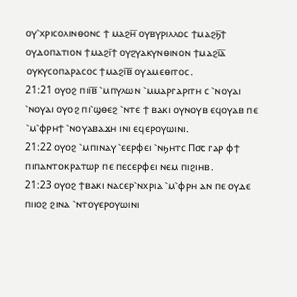ⲟⲩ⳿ⲭⲣⲓⲥⲟⲗⲓⲛⲑⲟⲛⲥ ϯ ⲙⲁϩⲏ̅ ⲟⲩⲃⲩⲣⲓⲗⲗⲟⲥ ϯⲙⲁϩϧ̅ϯ ⲟⲩⲇⲟⲡⲁⲧⲓⲟⲛ ϯⲙⲁϩⲓ̅ϯ ⲟⲩϩⲩⲁⲕⲩⲛⲑⲓⲛⲟⲛ ϯⲙⲁϩⲓ̅ⲁ̅ ⲟⲩⲕⲩⲥⲟⲡⲁⲣⲁⲥⲟⲥ ϯⲙⲁϩⲓ̅ⲃ̅ ⲟⲩⲁⲙⲉⲑⲓⲧⲟⲥ.
21:21 ⲟⲩⲟϩ ⲡⲓⲓ̅ⲃ̅ ⳿ⲙⲡⲩⲗⲱⲛ ⳿ⲙⲙⲁⲣⲅⲁⲣⲓⲧⲏ ⲥ ⳿ⲛⲟⲩⲁⲓ ⳿ⲛⲟⲩⲁⲓ ⲟⲩⲟϩ ⲡⲓ⳿ϣⲑⲉϩ ⳿ⲛⲧⲉ ϯ ⲃⲁⲕⲓ ⲟⲩⲛⲟⲩⲃ ⲉϥⲟⲩⲁⲃ ⲡⲉ ⳿ⲙ⳿ⲫⲣⲏϯ ⳿ⲛⲟⲩⲁⲃⲁϫⲏ ⲓⲛⲓ ⲉϥⲉⲣⲟⲩⲱⲓⲛⲓ.
21:22 ⲟⲩⲟϩ ⳿ⲙⲡⲓⲛⲁⲩ ⳿ⲉⲉⲣⲫⲉⲓ ⳿ⲛϧⲏⲧⲥ Ⲡ⳪ ⲅⲁⲣ ⲫϯ ⲡⲓⲡⲁⲛⲧⲟⲕⲣⲁⲧⲱⲣ ⲡⲉ ⲡⲉⲥⲉⲣⲫⲉⲓ ⲛⲉⲙ ⲡⲓϩⲓⲏⲃ.
21:23 ⲟⲩⲟϩ ϯⲃⲁⲕⲓ ⲛⲁⲥⲉⲣ⳿ⲛⲭⲣⲓⲁ ⳿ⲙ⳿ⲫⲣⲏ ⲁⲛ ⲡⲉ ⲟⲩⲇⲉ ⲡⲓⲓⲟϩ ϩⲓⲛⲁ ⳿ⲛⲧⲟⲩⲉⲣⲟⲩⲱⲓⲛⲓ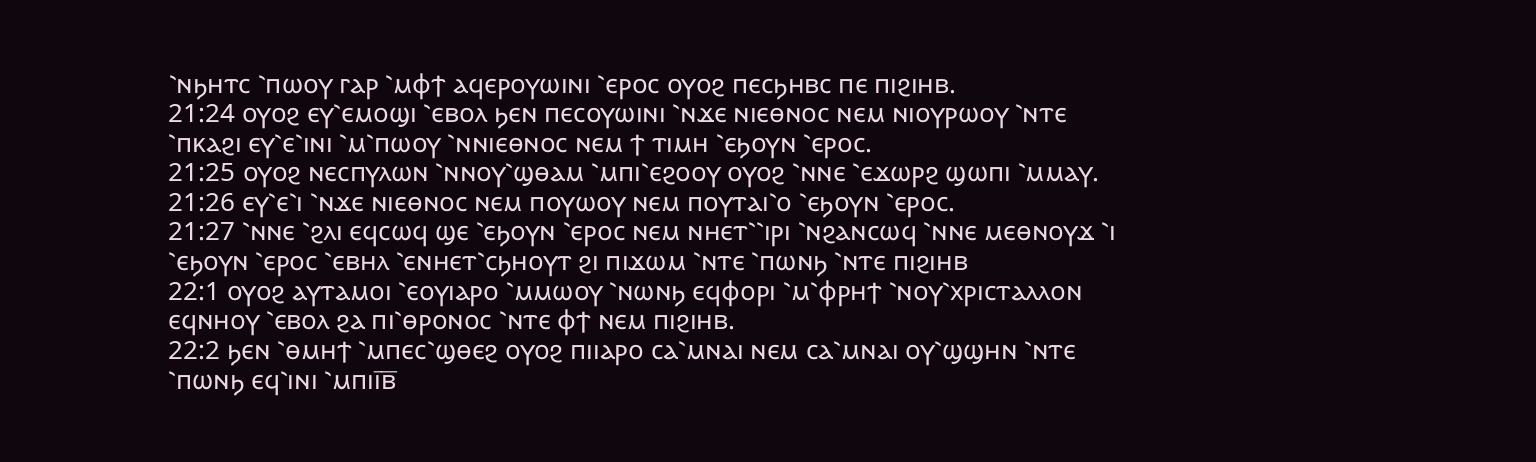⳿ⲛϧⲏⲧⲥ ⳿ⲡⲱⲟⲩ ⲅⲁⲣ ⳿ⲙⲫϯ ⲁϥⲉⲣⲟⲩⲱⲓⲛⲓ ⳿ⲉⲣⲟⲥ ⲟⲩⲟϩ ⲡⲉⲥϧⲏⲃⲥ ⲡⲉ ⲡⲓϩⲓⲏⲃ.
21:24 ⲟⲩⲟϩ ⲉⲩ⳿ⲉⲙⲟϣⲓ ⳿ⲉⲃⲟⲗ ϧⲉⲛ ⲡⲉⲥⲟⲩⲱⲓⲛⲓ ⳿ⲛϫⲉ ⲛⲓⲉⲑⲛⲟⲥ ⲛⲉⲙ ⲛⲓⲟⲩⲣⲱⲟⲩ ⳿ⲛⲧⲉ ⳿ⲡⲕⲁϩⲓ ⲉⲩ⳿ⲉ⳿ⲓⲛⲓ ⳿ⲙ⳿ⲡⲱⲟⲩ ⳿ⲛⲛⲓⲉⲑⲛⲟⲥ ⲛⲉⲙ ϯ ⲧⲓⲙⲏ ⳿ⲉϧⲟⲩⲛ ⳿ⲉⲣⲟⲥ.
21:25 ⲟⲩⲟϩ ⲛⲉⲥⲡⲩⲗⲱⲛ ⳿ⲛⲛⲟⲩ⳿ϣⲑⲁⲙ ⳿ⲙⲡⲓ⳿ⲉϩⲟⲟⲩ ⲟⲩⲟϩ ⳿ⲛⲛⲉ ⳿ⲉϫⲱⲣϩ ϣⲱⲡⲓ ⳿ⲙⲙⲁⲩ.
21:26 ⲉⲩ⳿ⲉ⳿ⲓ ⳿ⲛϫⲉ ⲛⲓⲉⲑⲛⲟⲥ ⲛⲉⲙ ⲡⲟⲩⲱⲟⲩ ⲛⲉⲙ ⲡⲟⲩⲧⲁⲓ⳿ⲟ ⳿ⲉϧⲟⲩⲛ ⳿ⲉⲣⲟⲥ.
21:27 ⳿ⲛⲛⲉ ⳿ϩⲗⲓ ⲉϥⲥⲱϥ ϣⲉ ⳿ⲉϧⲟⲩⲛ ⳿ⲉⲣⲟⲥ ⲛⲉⲙ ⲛⲏⲉⲧ⳿⳿ⲓⲣⲓ ⳿ⲛϩⲁⲛⲥⲱϥ ⳿ⲛⲛⲉ ⲙⲉⲑⲛⲟⲩϫ ⳿ⲓ ⳿ⲉϧⲟⲩⲛ ⳿ⲉⲣⲟⲥ ⳿ⲉⲃⲏⲗ ⳿ⲉⲛⲏⲉⲧ⳿ⲥϧⲏⲟⲩⲧ ϩⲓ ⲡⲓϫⲱⲙ ⳿ⲛⲧⲉ ⳿ⲡⲱⲛϧ ⳿ⲛⲧⲉ ⲡⲓϩⲓⲏⲃ
22:1 ⲟⲩⲟϩ ⲁⲩⲧⲁⲙⲟⲓ ⳿ⲉⲟⲩⲓⲁⲣⲟ ⳿ⲙⲙⲱⲟⲩ ⳿ⲛⲱⲛϧ ⲉϥⲫⲟⲣⲓ ⳿ⲙ⳿ⲫⲣⲏϯ ⳿ⲛⲟⲩ⳿ⲭⲣⲓⲥⲧⲁⲗⲗⲟⲛ ⲉϥⲛⲏⲟⲩ ⳿ⲉⲃⲟⲗ ϩⲁ ⲡⲓ⳿ⲑⲣⲟⲛⲟⲥ ⳿ⲛⲧⲉ ⲫϯ ⲛⲉⲙ ⲡⲓϩⲓⲏⲃ.
22:2 ϧⲉⲛ ⳿ⲑⲙⲏϯ ⳿ⲙⲡⲉⲥ⳿ϣⲑⲉϩ ⲟⲩⲟϩ ⲡⲓⲓⲁⲣⲟ ⲥⲁ⳿ⲙⲛⲁⲓ ⲛⲉⲙ ⲥⲁ⳿ⲙⲛⲁⲓ ⲟⲩ⳿ϣϣⲏⲛ ⳿ⲛⲧⲉ ⳿ⲡⲱⲛϧ ⲉϥ⳿ⲓⲛⲓ ⳿ⲙⲡⲓⲓ̅ⲃ̅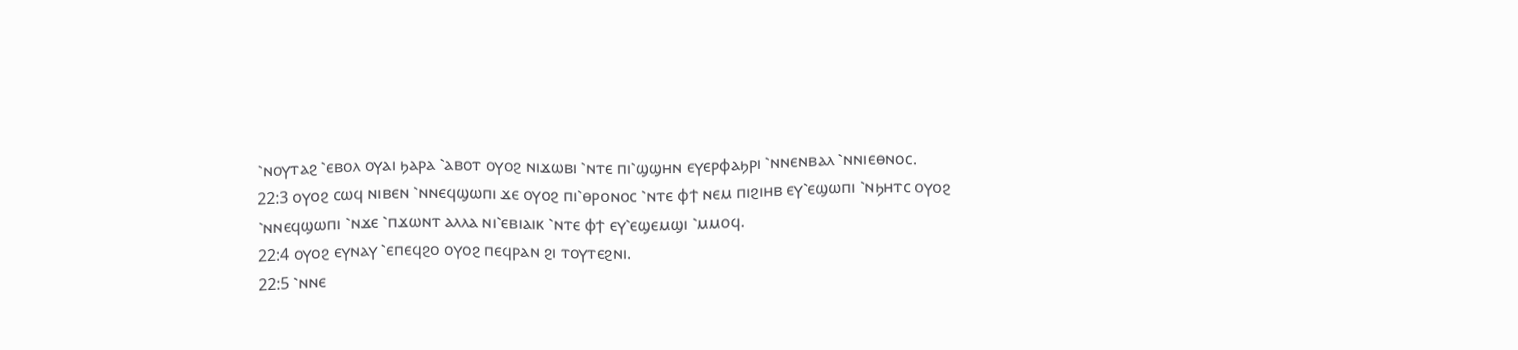⳿ⲛⲟⲩⲧⲁϩ ⳿ⲉⲃⲟⲗ ⲟⲩⲁⲓ ϧⲁⲣⲁ ⳿ⲁⲃⲟⲧ ⲟⲩⲟϩ ⲛⲓϫⲱⲃⲓ ⳿ⲛⲧⲉ ⲡⲓ⳿ϣϣⲏⲛ ⲉⲩⲉⲣⲫⲁϧⲣⲓ ⳿ⲛⲛⲉⲛⲃⲁⲗ ⳿ⲛⲛⲓⲉⲑⲛⲟⲥ.
22:3 ⲟⲩⲟϩ ⲥⲱϥ ⲛⲓⲃⲉⲛ ⳿ⲛⲛⲉϥϣⲱⲡⲓ ϫⲉ ⲟⲩⲟϩ ⲡⲓ⳿ⲑⲣⲟⲛⲟⲥ ⳿ⲛⲧⲉ ⲫϯ ⲛⲉⲙ ⲡⲓϩⲓⲏⲃ ⲉⲩ⳿ⲉϣⲱⲡⲓ ⳿ⲛϧⲏⲧⲥ ⲟⲩⲟϩ ⳿ⲛⲛⲉϥϣⲱⲡⲓ ⳿ⲛϫⲉ ⳿ⲡϫⲱⲛⲧ ⲁⲗⲗⲁ ⲛⲓ⳿ⲉⲃⲓⲁⲓⲕ ⳿ⲛⲧⲉ ⲫϯ ⲉⲩ⳿ⲉϣⲉⲙϣⲓ ⳿ⲙⲙⲟϥ.
22:4 ⲟⲩⲟϩ ⲉⲩⲛⲁⲩ ⳿ⲉⲡⲉϥϩⲟ ⲟⲩⲟϩ ⲡⲉϥⲣⲁⲛ ϩⲓ ⲧⲟⲩⲧⲉϩⲛⲓ.
22:5 ⳿ⲛⲛⲉ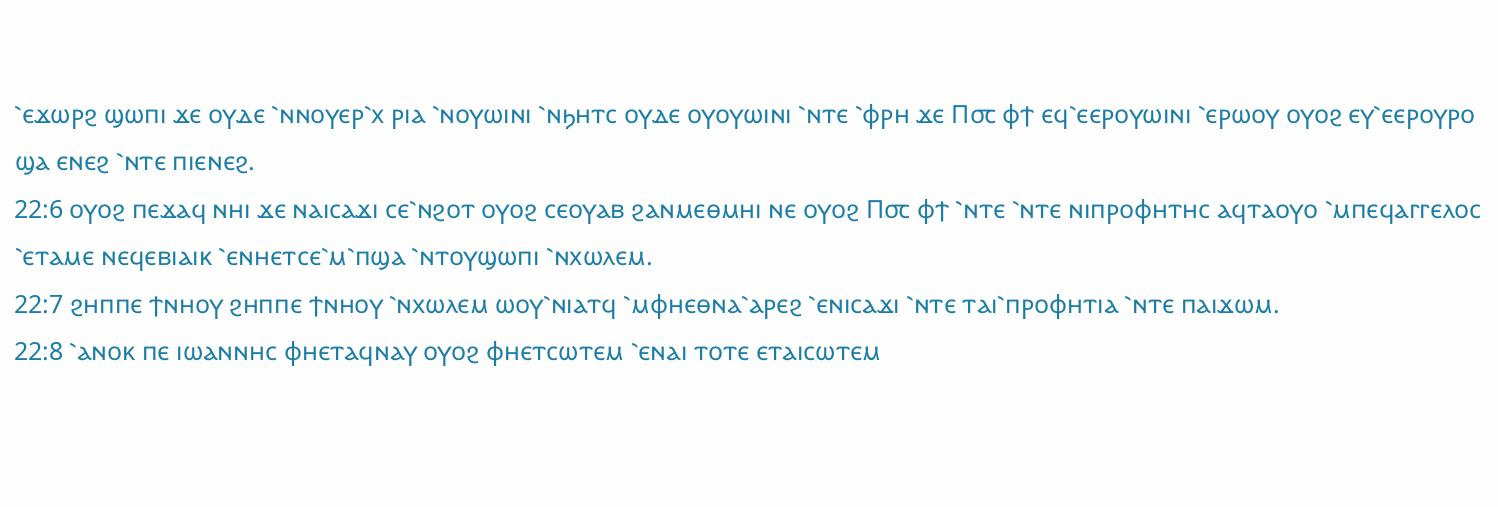⳿ⲉϫⲱⲣϩ ϣⲱⲡⲓ ϫⲉ ⲟⲩⲇⲉ ⳿ⲛⲛⲟⲩⲉⲣ⳿ⲭ ⲣⲓⲁ ⳿ⲛⲟⲩⲱⲓⲛⲓ ⳿ⲛϧⲏⲧⲥ ⲟⲩⲇⲉ ⲟⲩⲟⲩⲱⲓⲛⲓ ⳿ⲛⲧⲉ ⳿ⲫⲣⲏ ϫⲉ Ⲡ⳪ ⲫϯ ⲉϥ⳿ⲉⲉⲣⲟⲩⲱⲓⲛⲓ ⳿ⲉⲣⲱⲟⲩ ⲟⲩⲟϩ ⲉⲩ⳿ⲉⲉⲣⲟⲩⲣⲟ ϣⲁ ⲉⲛⲉϩ ⳿ⲛⲧⲉ ⲡⲓⲉⲛⲉϩ.
22:6 ⲟⲩⲟϩ ⲡⲉϫⲁϥ ⲛⲏⲓ ϫⲉ ⲛⲁⲓⲥⲁϫⲓ ⲥⲉ⳿ⲛϩⲟⲧ ⲟⲩⲟϩ ⲥⲉⲟⲩⲁⲃ ϩⲁⲛⲙⲉⲑⲙⲏⲓ ⲛⲉ ⲟⲩⲟϩ Ⲡ⳪ ⲫϯ ⳿ⲛⲧⲉ ⳿ⲛⲧⲉ ⲛⲓⲡⲣⲟⲫⲏⲧⲏⲥ ⲁϥⲧⲁⲟⲩⲟ ⳿ⲙⲡⲉϥⲁⲅⲅⲉⲗⲟⲥ ⳿ⲉⲧⲁⲙⲉ ⲛⲉϥⲉⲃⲓⲁⲓⲕ ⳿ⲉⲛⲏⲉⲧⲥⲉ⳿ⲙ⳿ⲡϣⲁ ⳿ⲛⲧⲟⲩϣⲱⲡⲓ ⳿ⲛⲭⲱⲗⲉⲙ.
22:7 ϩⲏⲡⲡⲉ ϯⲛⲏⲟⲩ ϩⲏⲡⲡⲉ ϯⲛⲏⲟⲩ ⳿ⲛⲭⲱⲗⲉⲙ ⲱⲟⲩ⳿ⲛⲓⲁⲧϥ ⳿ⲙⲫⲏⲉⲑⲛⲁ⳿ⲁⲣⲉϩ ⳿ⲉⲛⲓⲥⲁϫⲓ ⳿ⲛⲧⲉ ⲧⲁⲓ⳿ⲡⲣⲟⲫⲏⲧⲓⲁ ⳿ⲛⲧⲉ ⲡⲁⲓϫⲱⲙ.
22:8 ⳿ⲁⲛⲟⲕ ⲡⲉ ⲓⲱⲁⲛⲛⲏⲥ ⲫⲏⲉⲧⲁϥⲛⲁⲩ ⲟⲩⲟϩ ⲫⲏⲉⲧⲥⲱⲧⲉⲙ ⳿ⲉⲛⲁⲓ ⲧⲟⲧⲉ ⲉⲧⲁⲓⲥⲱⲧⲉⲙ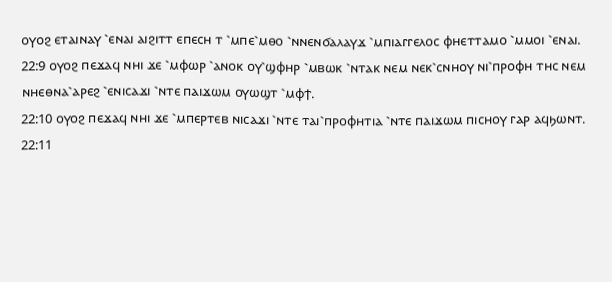ⲟⲩⲟϩ ⲉⲧⲁⲓⲛⲁⲩ ⳿ⲉⲛⲁⲓ ⲁⲓϩⲓⲧⲧ ⲉⲡⲉⲥⲏ ⲧ ⳿ⲙⲡⲉ⳿ⲙⲑⲟ ⳿ⲛⲛⲉⲛϭⲁⲗⲁⲩϫ ⳿ⲙⲡⲓⲁⲅⲅⲉⲗⲟⲥ ⲫⲏⲉⲧⲧⲁⲙⲟ ⳿ⲙⲙⲟⲓ ⳿ⲉⲛⲁⲓ.
22:9 ⲟⲩⲟϩ ⲡⲉϫⲁϥ ⲛⲏⲓ ϫⲉ ⳿ⲙⲫⲱⲣ ⳿ⲁⲛⲟⲕ ⲟⲩ⳿ϣⲫⲏⲣ ⳿ⲙⲃⲱⲕ ⳿ⲛⲧⲁⲕ ⲛⲉⲙ ⲛⲉⲕ⳿ⲥⲛⲏⲟⲩ ⲛⲓ⳿ⲡⲣⲟⲫⲏ ⲧⲏⲥ ⲛⲉⲙ ⲛⲏⲉⲑⲛⲁ⳿ⲁⲣⲉϩ ⳿ⲉⲛⲓⲥⲁϫⲓ ⳿ⲛⲧⲉ ⲡⲁⲓϫⲱⲙ ⲟⲩⲱϣⲧ ⳿ⲙⲫϯ.
22:10 ⲟⲩⲟϩ ⲡⲉϫⲁϥ ⲛⲏⲓ ϫⲉ ⳿ⲙⲡⲉⲣⲧⲉⲃ ⲛⲓⲥⲁϫⲓ ⳿ⲛⲧⲉ ⲧⲁⲓ⳿ⲡⲣⲟⲫⲏⲧⲓⲁ ⳿ⲛⲧⲉ ⲡⲁⲓϫⲱⲙ ⲡⲓⲥⲏⲟⲩ ⲅⲁⲣ ⲁϥϧⲱⲛⲧ.
22:11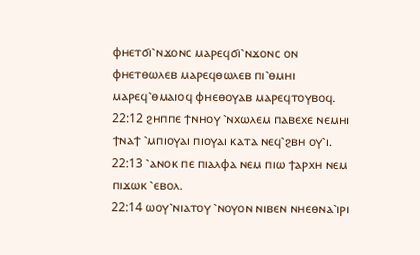ⲫⲏⲉⲧϭⲓ⳿ⲛϫⲟⲛⲥ ⲙⲁⲣⲉϥϭⲓ⳿ⲛϫⲟⲛⲥ ⲟⲛ ⲫⲏⲉⲧⲑⲱⲗⲉⲃ ⲙⲁⲣⲉϥⲑⲱⲗⲉⲃ ⲡⲓ⳿ⲑⲙⲏⲓ ⲙⲁⲣⲉϥ⳿ⲑⲙⲁⲓⲟϥ ⲫⲏⲉⲑⲟⲩⲁⲃ ⲙⲁⲣⲉϥⲧⲟⲩⲃⲟϥ.
22:12 ϩⲏⲡⲡⲉ ϯⲛⲏⲟⲩ ⳿ⲛⲭⲱⲗⲉⲙ ⲡⲁⲃⲉⲭⲉ ⲛⲉⲙⲏⲓ ϯⲛⲁϯ ⳿ⲙⲡⲓⲟⲩⲁⲓ ⲡⲓⲟⲩⲁⲓ ⲕⲁⲧⲁ ⲛⲉϥ⳿ϩⲃⲏ ⲟⲩ⳿ⲓ.
22:13 ⳿ⲁⲛⲟⲕ ⲡⲉ ⲡⲓⲁⲗⲫⲁ ⲛⲉⲙ ⲡⲓⲱ ϯⲁⲣⲭⲏ ⲛⲉⲙ ⲡⲓϫⲱⲕ ⳿ⲉⲃⲟⲗ.
22:14 ⲱⲟⲩ⳿ⲛⲓⲁⲧⲟⲩ ⳿ⲛⲟⲩⲟⲛ ⲛⲓⲃⲉⲛ ⲛⲏⲉⲑⲛⲁ⳿ⲓⲣⲓ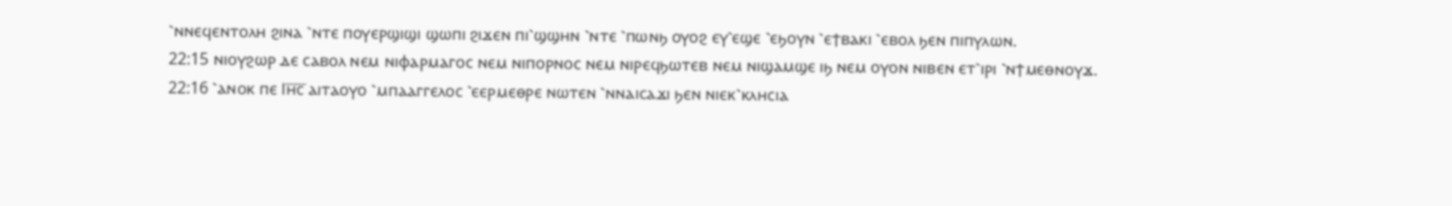⳿ⲛⲛⲉϥⲉⲛⲧⲟⲗⲏ ϩⲓⲛⲁ ⳿ⲛⲧⲉ ⲡⲟⲩⲉⲣϣⲓϣⲓ ϣⲱⲡⲓ ϩⲓϫⲉⲛ ⲡⲓ⳿ϣϣⲏⲛ ⳿ⲛⲧⲉ ⳿ⲡⲱⲛϧ ⲟⲩⲟϩ ⲉⲩ⳿ⲉϣⲉ ⳿ⲉϧⲟⲩⲛ ⳿ⲉϯⲃⲁⲕⲓ ⳿ⲉⲃⲟⲗ ϧⲉⲛ ⲡⲓⲡⲩⲗⲱⲛ.
22:15 ⲛⲓⲟⲩϩⲱⲣ ⲇⲉ ⲥⲁⲃⲟⲗ ⲛⲉⲙ ⲛⲓⲫⲁⲣⲙⲁⲅⲟⲥ ⲛⲉⲙ ⲛⲓⲡⲟⲣⲛⲟⲥ ⲛⲉⲙ ⲛⲓⲣⲉϥϧⲱⲧⲉⲃ ⲛⲉⲙ ⲛⲓϣⲁⲙϣⲉ ⲓϧ ⲛⲉⲙ ⲟⲩⲟⲛ ⲛⲓⲃⲉⲛ ⲉⲧ⳿ⲓⲣⲓ ⳿ⲛϯⲙⲉⲑⲛⲟⲩϫ.
22:16 ⳿ⲁⲛⲟⲕ ⲡⲉ Ⲓⲏ̅ⲥ̅ ⲁⲓⲧⲁⲟⲩⲟ ⳿ⲙⲡⲁⲁⲅⲅⲉⲗⲟⲥ ⳿ⲉⲉⲣⲙⲉⲑⲣⲉ ⲛⲱⲧⲉⲛ ⳿ⲛⲛⲁⲓⲥⲁϫⲓ ϧⲉⲛ ⲛⲓⲉⲕ⳿ⲕⲗⲏⲥⲓⲁ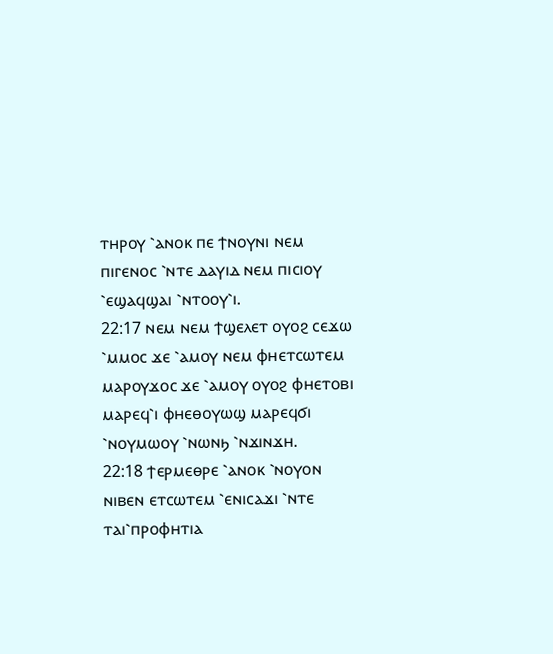ⲧⲏⲣⲟⲩ ⳿ⲁⲛⲟⲕ ⲡⲉ ϯⲛⲟⲩⲛⲓ ⲛⲉⲙ ⲡⲓⲅⲉⲛⲟⲥ ⳿ⲛⲧⲉ ⲇⲁⲩⲓⲇ ⲛⲉⲙ ⲡⲓⲥⲓⲟⲩ ⳿ⲉϣⲁϥϣⲁⲓ ⳿ⲛⲧⲟⲟⲩ⳿ⲓ.
22:17 ⲛⲉⲙ ⲛⲉⲙ ϯϣⲉⲗⲉⲧ ⲟⲩⲟϩ ⲥⲉϫⲱ ⳿ⲙⲙⲟⲥ ϫⲉ ⳿ⲁⲙⲟⲩ ⲛⲉⲙ ⲫⲏⲉⲧⲥⲱⲧⲉⲙ ⲙⲁⲣⲟⲩϫⲟⲥ ϫⲉ ⳿ⲁⲙⲟⲩ ⲟⲩⲟϩ ⲫⲏⲉⲧⲟⲃⲓ ⲙⲁⲣⲉϥ⳿ⲓ ⲫⲏⲉⲑⲟⲩⲱϣ ⲙⲁⲣⲉϥϭⲓ ⳿ⲛⲟⲩⲙⲱⲟⲩ ⳿ⲛⲱⲛϧ ⳿ⲛϫⲓⲛϫⲏ.
22:18 ϯⲉⲣⲙⲉⲑⲣⲉ ⳿ⲁⲛⲟⲕ ⳿ⲛⲟⲩⲟⲛ ⲛⲓⲃⲉⲛ ⲉⲧⲥⲱⲧⲉⲙ ⳿ⲉⲛⲓⲥⲁϫⲓ ⳿ⲛⲧⲉ ⲧⲁⲓ⳿ⲡⲣⲟⲫⲏⲧⲓⲁ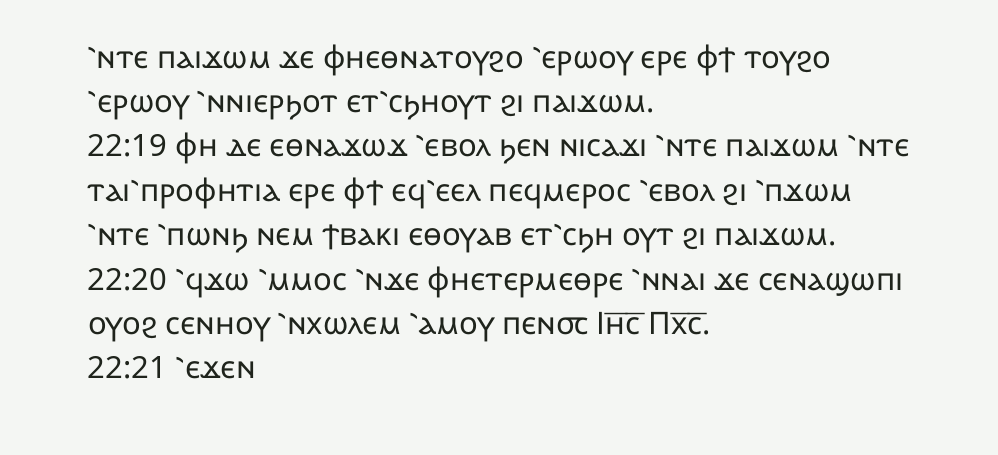⳿ⲛⲧⲉ ⲡⲁⲓϫⲱⲙ ϫⲉ ⲫⲏⲉⲑⲛⲁⲧⲟⲩϩⲟ ⳿ⲉⲣⲱⲟⲩ ⲉⲣⲉ ⲫϯ ⲧⲟⲩϩⲟ ⳿ⲉⲣⲱⲟⲩ ⳿ⲛⲛⲓⲉⲣϧⲟⲧ ⲉⲧ⳿ⲥϧⲏⲟⲩⲧ ϩⲓ ⲡⲁⲓϫⲱⲙ.
22:19 ⲫⲏ ⲇⲉ ⲉⲑⲛⲁϫⲱϫ ⳿ⲉⲃⲟⲗ ϧⲉⲛ ⲛⲓⲥⲁϫⲓ ⳿ⲛⲧⲉ ⲡⲁⲓϫⲱⲙ ⳿ⲛⲧⲉ ⲧⲁⲓ⳿ⲡⲣⲟⲫⲏⲧⲓⲁ ⲉⲣⲉ ⲫϯ ⲉϥ⳿ⲉⲉⲗ ⲡⲉϥⲙⲉⲣⲟⲥ ⳿ⲉⲃⲟⲗ ϩⲓ ⳿ⲡϫⲱⲙ ⳿ⲛⲧⲉ ⳿ⲡⲱⲛϧ ⲛⲉⲙ ϯⲃⲁⲕⲓ ⲉⲑⲟⲩⲁⲃ ⲉⲧ⳿ⲥϧⲏ ⲟⲩⲧ ϩⲓ ⲡⲁⲓϫⲱⲙ.
22:20 ⳿ϥϫⲱ ⳿ⲙⲙⲟⲥ ⳿ⲛϫⲉ ⲫⲏⲉⲧⲉⲣⲙⲉⲑⲣⲉ ⳿ⲛⲛⲁⲓ ϫⲉ ⲥⲉⲛⲁϣⲱⲡⲓ ⲟⲩⲟϩ ⲥⲉⲛⲏⲟⲩ ⳿ⲛⲭⲱⲗⲉⲙ ⳿ⲁⲙⲟⲩ ⲡⲉⲛ⳪ Ⲓⲏ̅ⲥ̅ Ⲡⲭ̅ⲥ̅.
22:21 ⳿ⲉϫⲉⲛ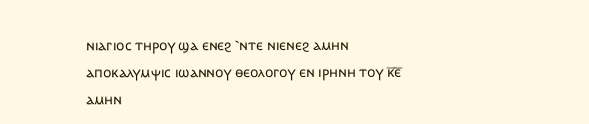ⲛⲓⲁⲅⲓⲟⲥ ⲧⲏⲣⲟⲩ ϣⲁ ⲉⲛⲉϩ ⳿ⲛⲧⲉ ⲛⲓⲉⲛⲉϩ ⲁⲙⲏⲛ ⲁⲡⲟⲕⲁⲗⲩⲙⲯⲓⲥ ⲓⲱⲁⲛⲛⲟⲩ ⲑⲉⲟⲗⲟⲅⲟⲩ ⲉⲛ ⲓⲣⲏⲛⲏ ⲧⲟⲩ ⲕ̅ⲉ̅ ⲁⲙⲏⲛ